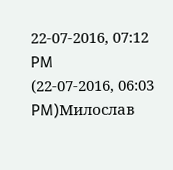22-07-2016, 07:12 PM
(22-07-2016, 06:03 PM)Милослав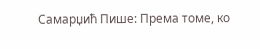Самарџић Пише: Према томе, ко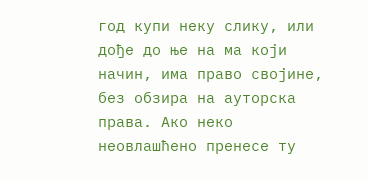год купи неку слику, или дође до ње на ма који начин, има право својине, без обзира на ауторска права. Ако неко неовлашћено пренесе ту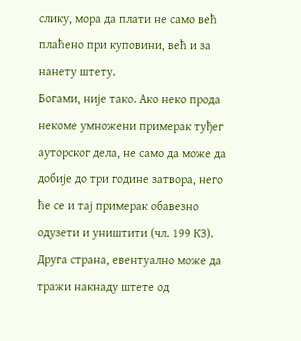слику, мора да плати не само већ плаћено при куповини, већ и за нанету штету.
Богами, није тако. Ако неко прода некоме умножени примерак туђег ауторског дела, не само да може да добије до три године затвора, него ће се и тај примерак обавезно одузети и уништити (чл. 199 КЗ).
Друга страна, евентуално може да тражи накнаду штете од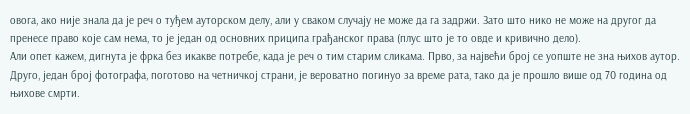овога, ако није знала да је реч о туђем ауторском делу, али у сваком случају не може да га задржи. Зато што нико не може на другог да пренесе право које сам нема, то је један од основних приципа грађанског права (плус што је то овде и кривично дело).
Али опет кажем, дигнута је фрка без икакве потребе, када је реч о тим старим сликама. Прво, за највећи број се уопште не зна њихов аутор. Друго, један број фотографа, поготово на четничкој страни, је вероватно погинуо за време рата, тако да је прошло више од 70 година од њихове смрти.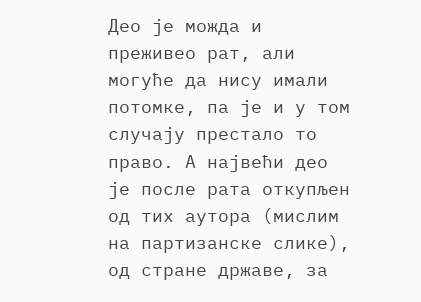Део је можда и преживео рат, али могуће да нису имали потомке, па је и у том случају престало то право. А највећи део је после рата откупљен од тих аутора (мислим на партизанске слике), од стране државе, за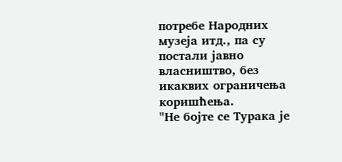потребе Народних музеја итд., па су постали јавно власништво, без икаквих ограничења коришћења.
"Не бојте се Турака је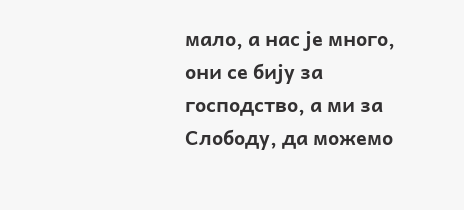мало, а нас је много, они се бију за господство, а ми за Слободу, да можемо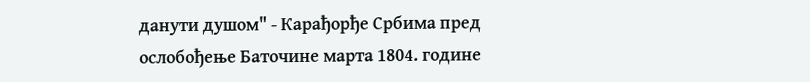данути душом" - Карађорђе Србима пред ослобођење Баточине марта 1804. године